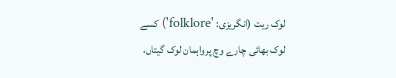لوک ریت (انگریزی: 'folklore') کسے لوک بھائی چارے وچ پرواہمان لوک گیتاں،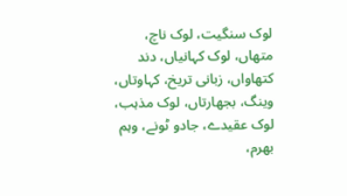لوک سنگیت، لوک ناچ، متھاں، لوک کہانیاں، دند کتھاواں، زبانی تریخ، کہاوتاں، وینگ، بجھارتاں، لوک مذہب، لوک عقیدے، جادو ٹونے، وہم بھرم،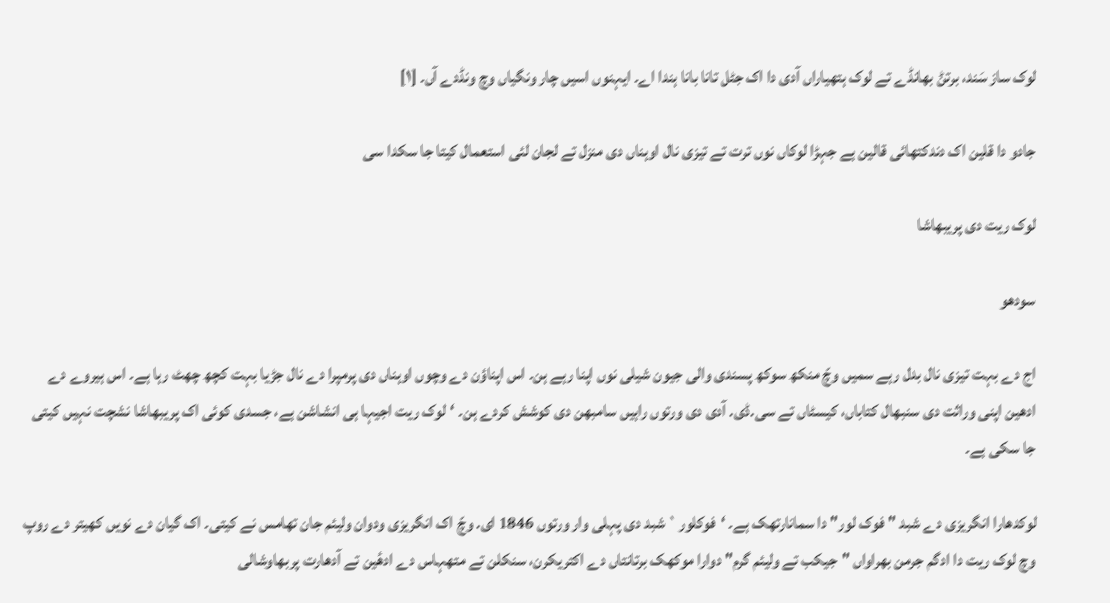لوک ساز سَند، برتݨ بھانڈے تے لوک ہتھیاراں آدی دا اک جٹل تانا بانا ہندا اے۔ ایہنوں اسیں چار ونگیاں وچ ونڈدے آں۔ [۱]

جادو دا قلین اک دندکتھائی قالین ہے جہڑا لوکاں نوں ترت تے تیزی نال اوہناں دی منزل تے لجان لئی استعمال کیتا جا سکدا سی

لوک ریت دی پریبھاشا

سودھو

اج دے بہت تیزی نال بدل رہے سمیں وچّ منکھ سوکھ پسندی والی جیون شیلی نوں اپنا رہے ہن۔ اس اپناؤن دے وچوں اوہناں دی پرمپرا دے نال جڑیا بہت کچھ چھٹ رہا ہے۔ اس ہیروے دے ادھین اپنی وراثت دی سنبھال کتاباں، کیسٹاں تے سی.ڈی. آدی دی ورتوں راہیں سامبھن دی کوشش کردے ہن۔ ‘لوک ریت اجیہا ہی انشاشن ہے، جسدی کوئی اک پریبھاشا نشچت نہیں کیتی جا سکی ہے۔

لوکدھارا انگریزی دے شبد "فوک لور" دا سمانارتھک ہے۔ ‘فوکلور` شبد دی پہلی وار ورتوں 1846 ای. وچّ اک انگریزی ودوان ولیئم جان تھامس نے کیتی۔ اک گیان دے نویں کھیتر دے روپ وچ لوک ریت دا ادگم جرمن بھراواں "جیکب تے ولیئم گرم" دوارا موکھک برتانتاں دے اکتریکرن، سنکلن تے متھہاس دے ادھٔین تے آدھارت پربھاوشالی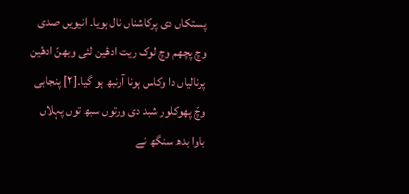پستکاں دی پرکاشناں نال ہویا۔ انیویں صدی وچ پچھم وچ لوک ریت ادھٔین لئی وبھنّ ادھٔین پرنالیاں دا وکاس ہونا آرنبھ ہو گیا۔[۲] پنجابی وچّ پھوکلور شبد دی ورتوں سبھ توں پہلاں باوا بدھ سنگھ نے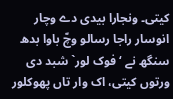کیتی۔ ونجارا بیدی دے وچار انوسار راجا رسالو وچّ باوا بدھ سنگھ نے ‘فوک لور` شبد دی ورتوں کیتی، اک وار تاں پھوکلور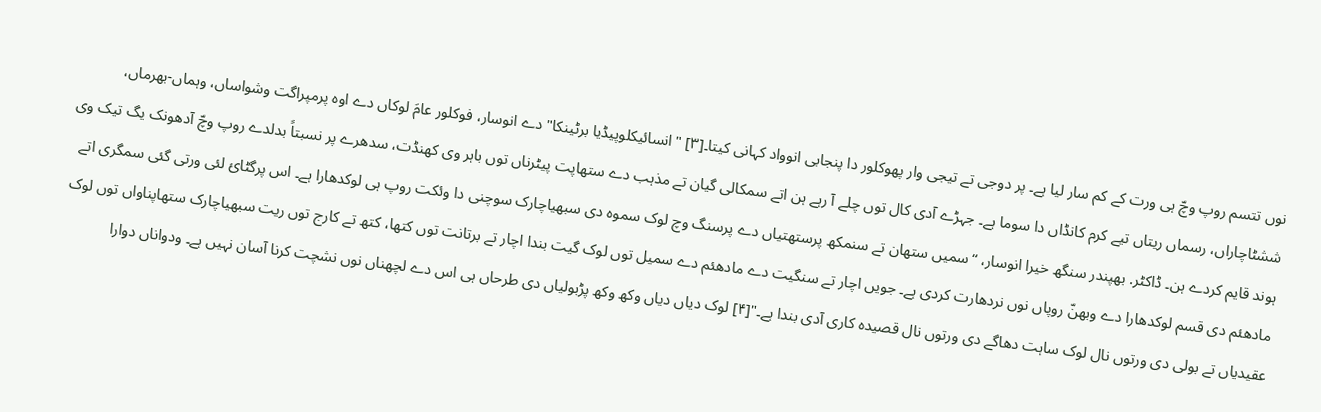نوں تتسم روپ وچّ ہی ورت کے کم سار لیا ہے۔ پر دوجی تے تیجی وار پھوکلور دا پنجابی انوواد کہانی کیتا۔[۳] "انسائیکلوپیڈیا برٹینکا" دے انوسار، فوکلور عامَ لوکاں دے اوہ پرمپراگت وشواساں، وہماں-بھرماں، ششٹاچاراں، رسماں ریتاں تیے کرم کانڈاں دا سوما ہے۔ جہڑے آدی کال توں چلے آ رہے ہن اتے سمکالی گیان تے مذہب دے ستھاپت پیٹرناں توں باہر وی کھنڈت، سدھرے پر نسبتاً بدلدے روپ وچّ آدھونک یگ تیک وی ہوند قایم کردے ہن۔ ڈاکٹر. بھپندر سنگھ خیرا انوسار، “سمیں ستھان تے سنمکھ پرستھتیاں دے پرسنگ وچ لوک سموہ دی سبھیاچارک سوچنی دا وئکت روپ ہی لوکدھارا ہے۔ اس پرگٹائ لئی ورتی گئی سمگری اتے مادھئم دی قسم لوکدھارا دے وبھنّ روپاں نوں نردھارت کردی ہے۔ جویں اچار تے سنگیت دے مادھئم دے سمیل توں لوک گیت بندا اچار تے برتانت توں کتھا، کتھ تے کارج توں ریت سبھیاچارک ستھاپناواں توں لوک عقیدیاں تے بولی دی ورتوں نال لوک ساہت دھاگے دی ورتوں نال قصیدہ کاری آدی بندا ہے۔"[۴] لوک دیاں دیاں وکھ وکھ پڑبولیاں دی طرحاں ہی اس دے لچھناں نوں نشچت کرنا آسان نہیں ہے۔ ودواناں دوارا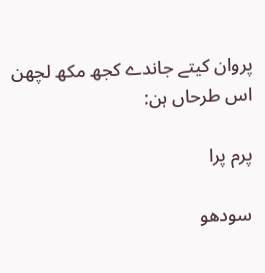پروان کیتے جاندے کجھ مکھ لچھن اس طرحاں ہن:

پرم پرا

سودھو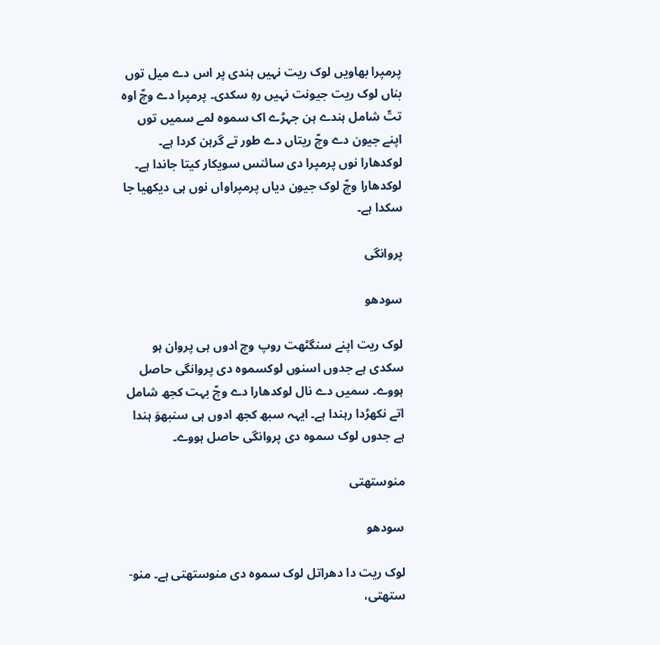پرمپرا بھاویں لوک ریت نہیں ہندی پر اس دے میل توں بناں لوک ریت جیونت نہیں رہِ سکدی۔ پرمپرا دے وچّ اوہ تتّ شامل ہندے ہن جہڑے اک سموہ لمے سمیں توں اپنے جیون دے وچّ ریتاں دے طور تے گرہن کردا ہے۔ لوکدھارا نوں پرمپرا دی سائنس سویکار کیتا جاندا ہے۔ لوکدھارا وچّ لوک جیون دیاں پرمپراواں نوں ہی دیکھیا جا سکدا ہے۔

پروانگی

سودھو

لوک ریت اپنے سنگٹھت روپ وچ ادوں ہی پروان ہو سکدی ہے جدوں اسنوں لوکسموہ دی پروانگی حاصل ہووے۔ سمیں دے نال لوکدھارا دے وچّ بہت کجھ شامل اتے نکھڑدا رہندا ہے۔ ایہہ سبھ کجھ ادوں ہی سنبھوَ ہندا ہے جدوں لوک سموہ دی پروانگی حاصل ہووے۔

منوستھتی

سودھو

لوک ریت دا دھراتل لوک سموہ دی منوستھتی ہے۔ منو-ستھتی،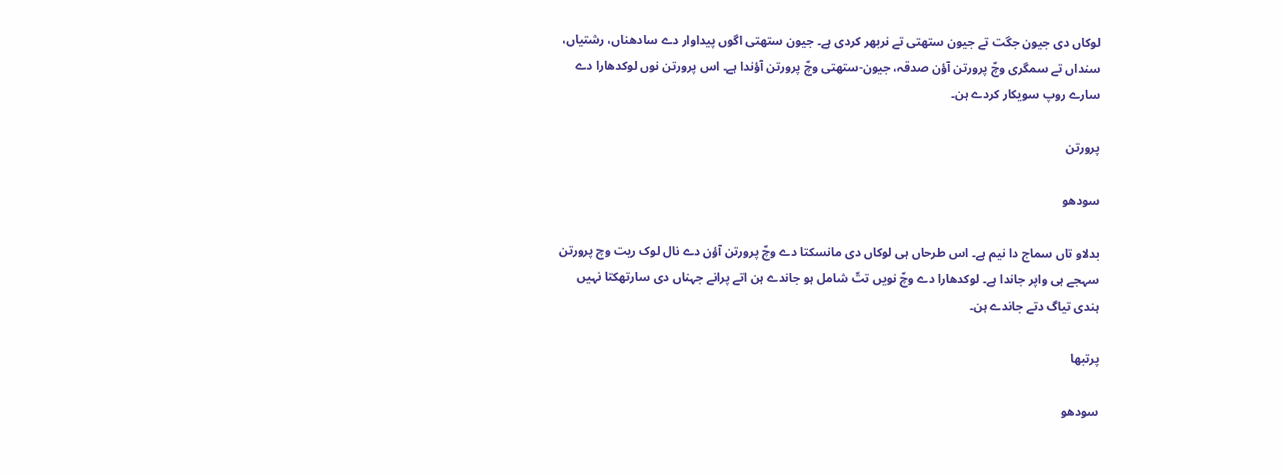لوکاں دی جیون جگت تے جیون ستھتی تے نربھر کردی ہے۔ جیون ستھتی اگوں پیداوار دے سادھناں، رشتیاں، سنداں تے سمگری وچّ پرورتن آؤن صدقہ، جیون-ستھتی وچّ پرورتن آؤندا ہے۔ اس پرورتن نوں لوکدھارا دے سارے روپ سویکار کردے ہن۔

پرورتن

سودھو

بدلاو تاں سماج دا نیم ہے۔ اس طرحاں ہی لوکاں دی مانسکتا دے وچّ پرورتن آؤن دے نال لوک ریت وچ پرورتن سہجے ہی واپر جاندا ہے۔ لوکدھارا دے وچّ نویں تتّ شامل ہو جاندے ہن اتے پرانے جہناں دی سارتھکتا نہیں ہندی تیاگ دتے جاندے ہن۔

پرتبھا

سودھو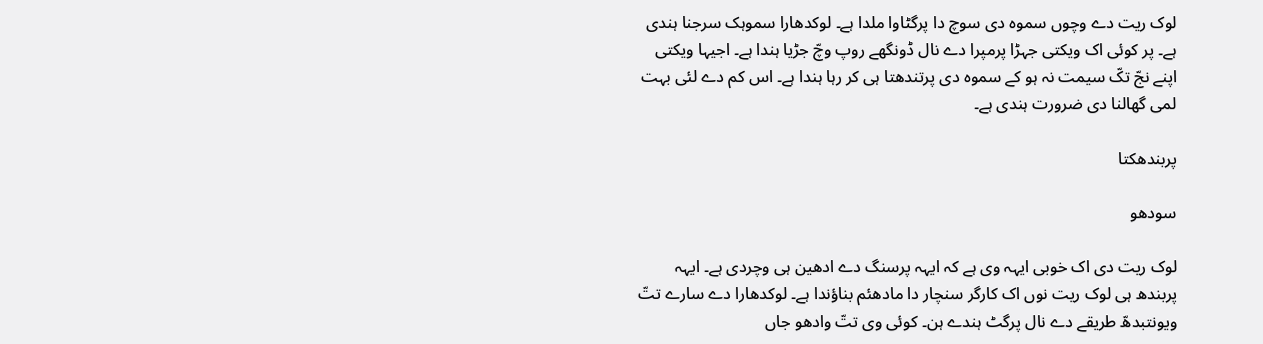لوک ریت دے وچوں سموہ دی سوچ دا پرگٹاوا ملدا ہے۔ لوکدھارا سموہک سرجنا ہندی ہے۔ پر کوئی اک ویکتی جہڑا پرمپرا دے نال ڈونگھے روپ وچّ جڑیا ہندا ہے۔ اجیہا ویکتی اپنے نجّ تکّ سیمت نہ ہو کے سموہ دی پرتندھتا ہی کر رہا ہندا ہے۔ اس کم دے لئی بہت لمی گھالنا دی ضرورت ہندی ہے۔

پربندھکتا

سودھو

لوک ریت دی اک خوبی ایہہ وی ہے کہ ایہہ پرسنگ دے ادھین ہی وچردی ہے۔ ایہہ پربندھ ہی لوک ریت نوں اک کارگر سنچار دا مادھئم بناؤندا ہے۔ لوکدھارا دے سارے تتّ ویونتبدھّ طریقے دے نال پرگٹ ہندے ہن۔ کوئی وی تتّ وادھو جاں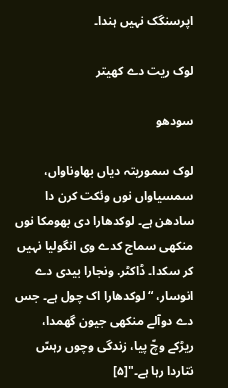اپرسنگک نہیں ہندا۔

لوک ریت دے کھیتر

سودھو

لوک سموریتہ دیاں بھاوناواں، سمسیاواں نوں وئکت کرن دا سادھن ہے۔ لوکدھارا دی بھومکا نوں منکھی سماج کدے وی انگولیا نہیں کر سکدا۔ ڈاکٹر. ونجارا بیدی دے انوسار، “لوکدھارا اک چول ہے۔ جس دے دوآلے منکھی جیون گھمدا، ریڑکے وچّ پیا، زندگی وچوں رہسّ نتاردا رہا ہے۔"[۵]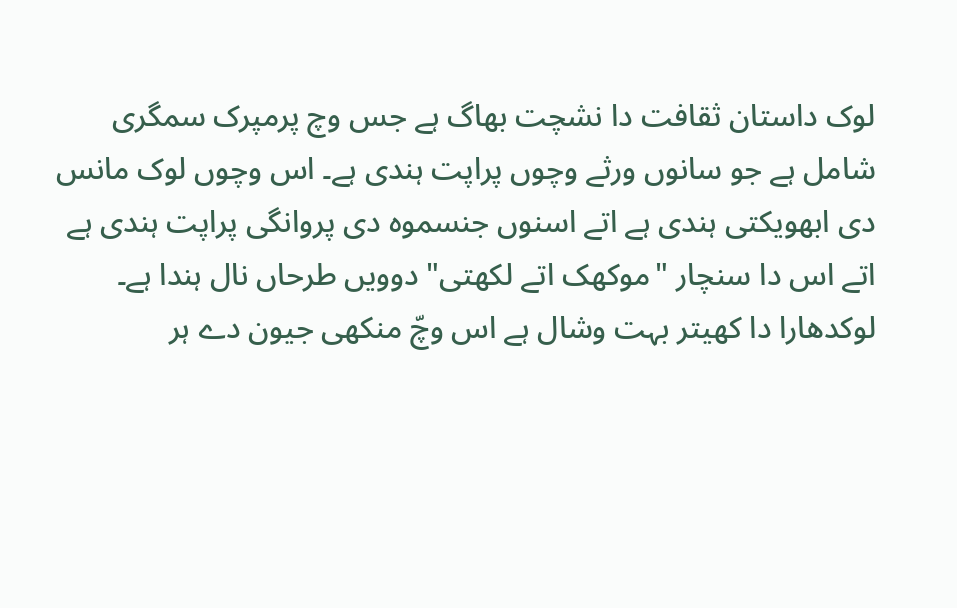لوک داستان ثقافت دا نشچت بھاگ ہے جس وچ پرمپرک سمگری شامل ہے جو سانوں ورثے وچوں پراپت ہندی ہے۔ اس وچوں لوک مانس دی ابھویکتی ہندی ہے اتے اسنوں جنسموہ دی پروانگی پراپت ہندی ہے اتے اس دا سنچار "موکھک اتے لکھتی" دوویں طرحاں نال ہندا ہے۔ لوکدھارا دا کھیتر بہت وشال ہے اس وچّ منکھی جیون دے ہر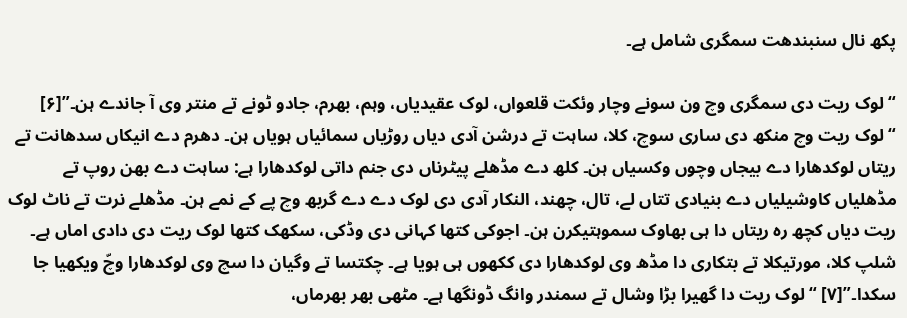پکھ نال سنبندھت سمگری شامل ہے۔

“لوک ریت دی سمگری وچ ون سونے وچار وئکت قلعواں، لوک عقیدیاں، وہم، بھرم، جادو ٹونے تے منتر وی آ جاندے ہن۔”[۶] “لوک ریت وچ منکھ دی ساری سوچ، کلا، ساہت تے درشن آدی دیاں روڑیاں سمائیاں ہویاں ہن۔ دھرم دے انیکاں سدھانت تے ریتاں لوکدھارا دے بیجاں وچوں وکسیاں ہن۔ کلھ دے مڈھلے پیٹرناں دی جنم داتی لوکدھارا ہے: ساہت دے بھن روپ تے مڈھلیاں کاوشیلیاں دے بنیادی تتاں لے، تال، چھند، النکار آدی دی لوک دے دے گربھ وچ پے کے نمے ہن۔ مڈھلے نرت تے ناٹ لوک ریت دیاں کچھ رہ ریتاں دا ہی بھاوک سموہتیکرن ہن۔ اجوکی کتھا کہانی دی وڈکی، سکھک کتھا لوک ریت دی دادی اماں ہے۔ شلپ کلا، مورتیکلا تے بتکاری دا مڈھ وی لوکدھارا دی ککھوں ہی ہویا ہے۔ چکتسا تے وگیان دا سچ وی لوکدھارا وچّ ویکھیا جا سکدا۔”[۷] “لوک ریت دا گھیرا بڑا وشال تے سمندر وانگ ڈونگھا ہے۔ مٹھی بھر بھرماں،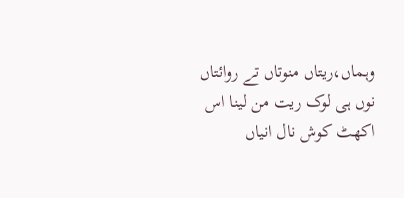وہماں،ریتاں منوتاں تے روائتاں نوں ہی لوک ریت من لینا اس اکھٹ کوش نال انیاں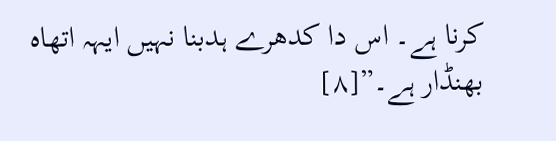کرنا ہے۔ اس دا کدھرے ہدبنا نہیں ایہہ اتھاہ بھنڈار ہے۔”[۸]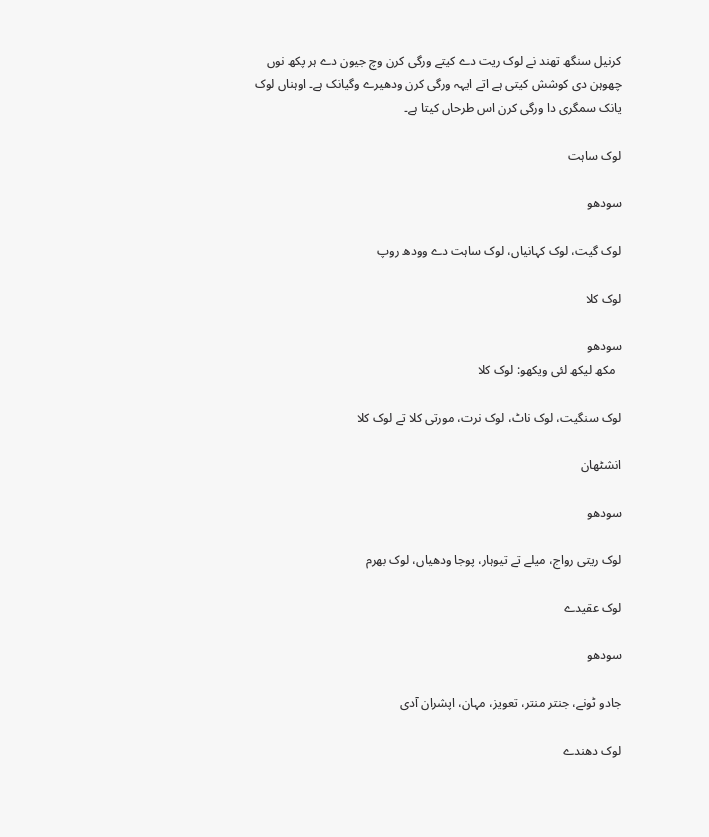کرنیل سنگھ تھند نے لوک ریت دے کیتے ورگی کرن وچ جیون دے ہر پکھ نوں چھوہن دی کوشش کیتی ہے اتے ایہہ ورگی کرن ودھیرے وگیانک ہے۔ اوہناں لوک یانک سمگری دا ورگی کرن اس طرحاں کیتا ہے۔

لوک ساہت

سودھو

لوک گیت، لوک کہانیاں، لوک ساہت دے وودھ روپ

لوک کلا

سودھو
  مکھ لیکھ لئی ویکھو: لوک کلا

لوک سنگیت، لوک ناٹ، لوک نرت، مورتی کلا تے لوک کلا

انشٹھان

سودھو

لوک ریتی رواج، میلے تے تیوہار، پوجا ودھیاں، لوک بھرم

لوک عقیدے

سودھو

جادو ٹونے، جنتر منتر، تعویز، مہان، اپشران آدی

لوک دھندے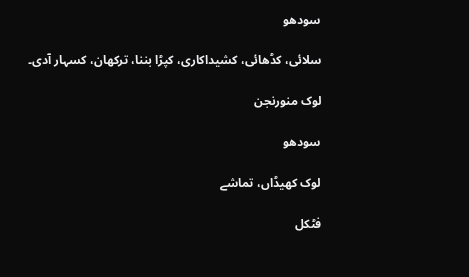سودھو

سلائی، کڈھائی، کشیداکاری، کپڑا بننا، ترکھان، کسہار آدی۔

لوک منورنجن

سودھو

لوک کھیڈاں، تماشے

فٹکل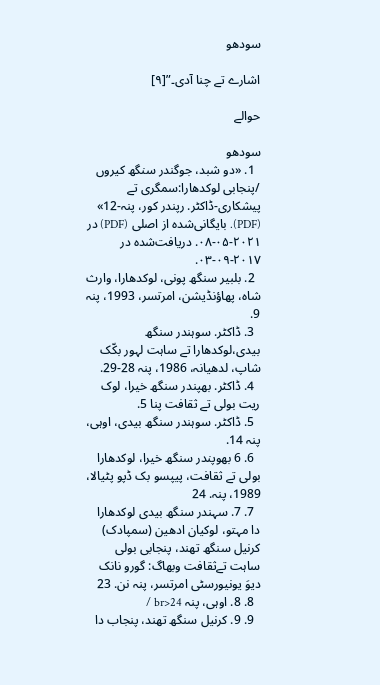سودھو

اشارے تے چنا آدی۔”[۹]

حوالے

سودھو
  1. «دو شبد، جوگندر سنگھ کیروں /پنجابی لوکدھارا:سمگری تے پیشکاری-ڈاکٹر. رپندر کور، پنہ-12» (PDF). بایگانی‌شده از اصلی (PDF) در ۲۰۲۱-۰۵-۰۸. دریافت‌شده در ۲۰۱۷-۰۹-۰۳.
  2. بلبیر سنگھ پونی، لوکدھارا، وارث شاہ، پھاؤنڈیشن، امرتسر، 1993، پنہ 9.
  3. ڈاکٹر. سوہندر سنگھ بیدی،لوکدھارا تے ساہت لہور بکّک شاپ، لدھیانہ، 1986، پنہ 28-29.
  4. ڈاکٹر. بھپندر سنگھ خیرا، لوک ریت بولی تے ثقافت پنا 5.
  5. ڈاکٹر. سوہندر سنگھ بیدی، اوہی، پنہ 14.
  6. 6 بھوپندر سنگھ خیرا، لوکدھارا بولی تے ثقافت، پیپسو بک ڈپو پٹیالا، 1989، پنہ. 24
  7. 7. سہندر سنگھ بیدی لوکدھارا دا مہتو، لوکیان ادھین (سمپادک) کرنیل سنگھ تھند، پنجابی بولی ساہت تےثقافت وبھاگ: گورو نانک دیوَ یونیورسٹی امرتسر، پنہ نن. 23
  8. 8. اوہی، پنہ 24<br /
  9. 9. کرنیل سنگھ تھند، پنجاب دا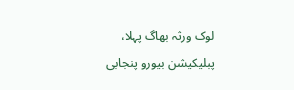لوک ورثہ بھاگ پہلا، پبلیکیشن بیورو پنجابی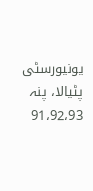یونیورسٹی پٹیالا، پنہ 91،92،93